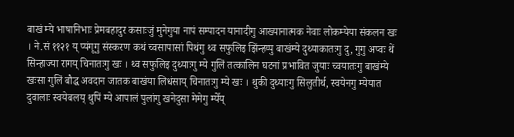बाखं म्ये भाषानिभाः प्रेमबहादुर कसाःजुं मुनेगुया नापं सम्पादन यानादीगु आख्यानात्मक नेवाः लोकम्येया संकलन खः । ने.सं ११२१ य् प्यंगूगु संस्करण कथं च्वसापासां पिथंगु थ्व सफुलिइ झिंन्हय्पु बाखंम्ये दुथ्याकातःगु दु, गुगु अप्वः थें सिन्हाज्या रागय् चिनातःगु खः । थ्व सफुलिइ दुथ्याःगु म्ये गुलिं तत्कालिन घटनां प्रभावित जुयाः च्वयातःगु बाखंम्ये खःसा गुलिं बौद्ध अवदान जातक बाखंया लिधंसाय् चिनातःगु म्ये खः । थुकी दुथ्याःगु सिलुतीर्थ, स्वयेनगु म्येयात दुवालाः स्वयेबलय् थुपिं म्ये आपालं पुलांगु खनेदुसा मेमेगु म्येँय्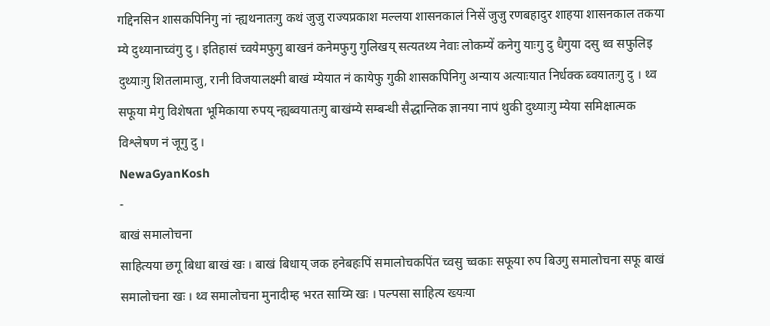गद्दिनसिन शासकपिनिगु नां न्ह्यथनातःगु कथं जुजु राज्यप्रकाश मल्लया शासनकालं निसें जुजु रणबहादुर शाहया शासनकाल तकया म्ये दुथ्यानाच्वंगु दु । इतिहासं च्वयेमफुगु बाखनं कनेमफुगु गुलिखय् सत्यतथ्य नेवाः लोकम्यें कनेगु याःगु दु धैगुया दसु थ्व सफुलिइ दुथ्याःगु शितलामाजु, रानी विजयालक्ष्मी बाखं म्येयात नं कायेफु गुकी शासकपिनिगु अन्याय अत्याःयात निर्धक्क ब्वयातःगु दु । थ्व सफूया मेगु विशेषता भूमिकाया रुपय् न्ह्यब्वयातःगु बाखंम्ये सम्बन्धी सैद्धान्तिक ज्ञानया नापं थुकी दुथ्याःगु म्येया समिक्षात्मक विश्लेषण नं जूगु दु ।
NewaGyanKosh
-
बाखं समालोचना
साहित्यया छगू बिधा बाखं खः । बाखं बिधाय् जक हनेबहःपिं समालोचकपिंत च्वसु च्वकाः सफूया रुप बिउगु समालोचना सफू बाखं समालोचना खः । थ्व समालोचना मुनादीम्ह भरत साय्मि खः । पल्पसा साहित्य ख्यःया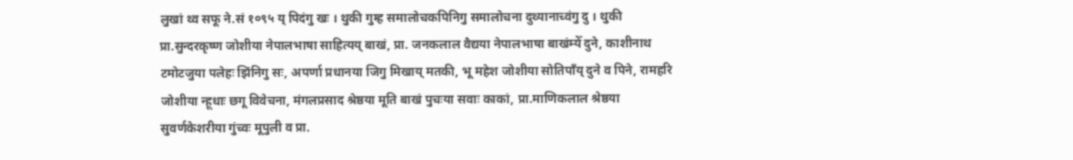लुखां थ्व सफू ने.सं १०९५ य् पिदंगु खः । थुकी गुम्ह समालोचकपिनिगु समालोचना दुथ्यानाच्वंगु दु । थुकी प्रा.सुन्दरकृष्ण जोशीया नेपालभाषा साहित्यय् बाखं, प्रा. जनकलाल वैद्यया नेपालभाषा बाखंम्येँ दुने, काशीनाथ टमोटजुया पलेहः झिंनिगु सः, अपर्णा प्रधानया जिगु मिखाय् मतकी, भू महेश जोशीया सोतिपाँय् दुने व पिने, रामहरि जोशीया न्हूधाः छगू विवेचना, मंगलप्रसाद श्रेष्ठया मूति बाखं पुचःया सवाः काकां, प्रा.माणिकलाल श्रेष्ठया सुवर्णकेशरीया गुंच्वः मूपुली व प्रा.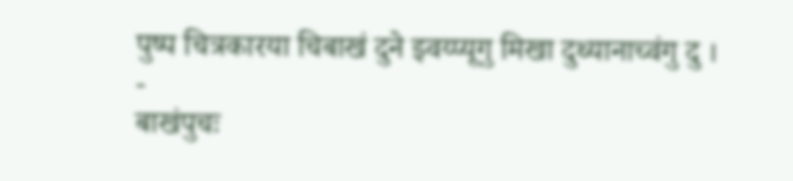पुष्प चित्रकारया चिबाखं दुने झ्वय्प्यूगु मिखा दुथ्यानाच्वंगु दु ।
-
बाखंपुचः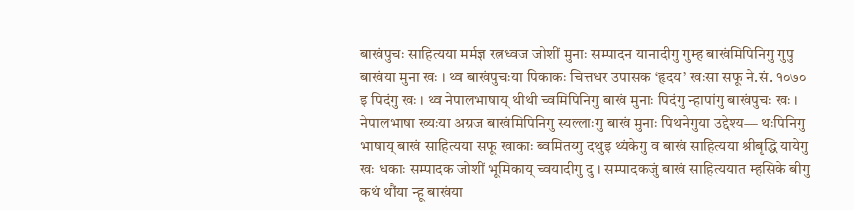बाखंपुचः साहित्यया मर्मज्ञ रत्नध्वज जोशीं मुनाः सम्पादन यानादीगु गुम्ह बाखंमिपिनिगु गुपु बाखंया मुना खः । थ्व बाखंपुचःया पिकाकः चित्तधर उपासक ‘हृदय’ खःसा सफू ने.सं. १०७० इ पिदंगु खः । थ्व नेपालभाषाय् थीथी च्वमिपिनिगु बाखं मुनाः पिदंगु न्हापांगु बाखंपुचः खः । नेपालभाषा ख्यःया अग्रज बाखंमिपिनिगु स्यल्लाःगु बाखं मुनाः पिथनेगुया उद्देश्य— थःपिनिगु भाषाय् बाखं साहित्यया सफू खाकाः ब्वमितय्गु दथुइ थ्यंकेगु व बाखं साहित्यया श्रीबृद्धि यायेगु खः धकाः सम्पादक जोशीं भूमिकाय् च्वयादीगु दु । सम्पादकजुं बाखं साहित्ययात म्हसिके बीगु कथं थौंया न्हू बाखंया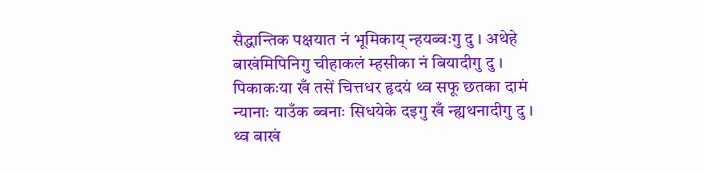सैद्धान्तिक पक्षयात नं भूमिकाय् न्हयब्वःगु दु । अथेहे बाखंमिपिनिगु चीहाकलं म्हसीका नं बियादीगु दु । पिकाकःया खँ तसें चित्तधर हृदयं थ्व सफू छतका दामं न्यानाः याउँक ब्वनाः सिधयेके दइगु खँ न्ह्यथनादीगु दु । थ्व बाखं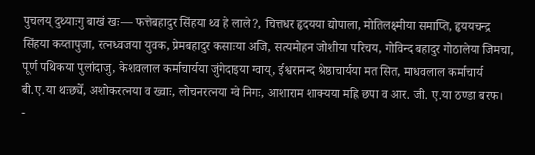पुचलय् दुथ्याःगु बाखं खः— फत्तेबहादुर सिंहया थ्व हे लाले?, चित्तधर हृदयया द्योपाला, मोतिलक्ष्मीया समाप्ति, हृययचन्द्र सिंहया कय्तापुजा, रत्नध्वजया युवक, प्रेमबहादुर कसाःया अजि, सत्यमोहन जोशीया परिचय, गोविन्द बहादुर गोठालेया जिमचा, पूर्ण पथिकया पुलांदाजु, केशवलाल कर्माचार्यया जुंगेदाइया ग्वाय्, ईश्वरानन्द श्रेष्ठाचार्यया मत सित, माधवलाल कर्माचार्य बी.ए.या थःछ्येँ, अशोकरत्नया व ख्वाः, लोचनरत्नया ग्वे निगः, आशाराम शाक्यया मह्रि छपा व आर. जी. ए.या ठण्डा बरफ।
-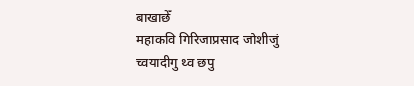बाखाछेँ
महाकवि गिरिजाप्रसाद जोशीजुं च्वयादीगु थ्व छपु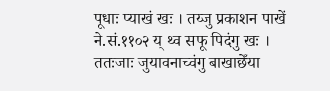पूधाः प्याखं खः । तय्जु प्रकाशन पाखें ने.सं.११०२ य् थ्व सफू पिदंगु खः । ततःजाः जुयावनाच्वंगु बाखाछेँया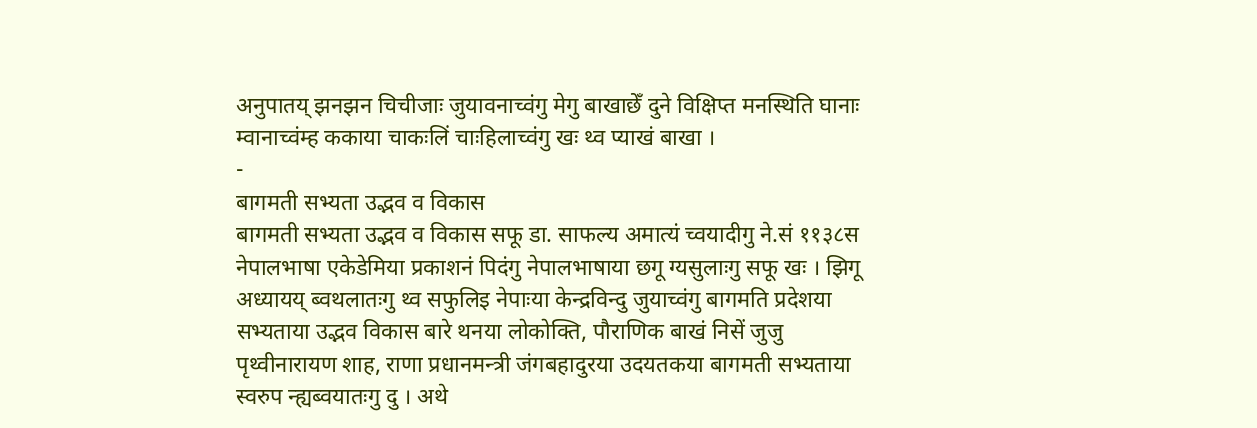अनुपातय् झनझन चिचीजाः जुयावनाच्वंगु मेगु बाखाछेँ दुने विक्षिप्त मनस्थिति घानाः म्वानाच्वंम्ह ककाया चाकःलिं चाःहिलाच्वंगु खः थ्व प्याखं बाखा ।
-
बागमती सभ्यता उद्भव व विकास
बागमती सभ्यता उद्भव व विकास सफू डा. साफल्य अमात्यं च्वयादीगु ने.सं ११३८स नेपालभाषा एकेडेमिया प्रकाशनं पिदंगु नेपालभाषाया छगू ग्यसुलाःगु सफू खः । झिगू अध्यायय् ब्वथलातःगु थ्व सफुलिइ नेपाःया केन्द्रविन्दु जुयाच्वंगु बागमति प्रदेशया सभ्यताया उद्भव विकास बारे थनया लोकोक्ति, पौराणिक बाखं निसें जुजु पृथ्वीनारायण शाह, राणा प्रधानमन्त्री जंगबहादुरया उदयतकया बागमती सभ्यताया स्वरुप न्ह्यब्वयातःगु दु । अथे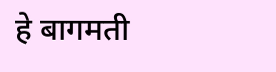हे बागमती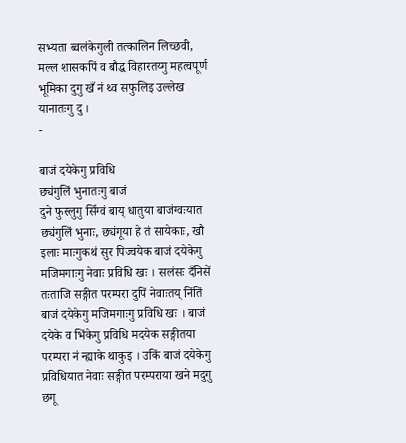सभ्यता ब्वलंकेगुली तत्कालिन लिच्छवी, मल्ल शासकपिं व बौद्ध विहारतय्गु महत्वपूर्ण भूमिका दुगु खँ नं थ्व सफुलिइ उल्लेख यानातःगु दु ।
-

बाजं दयेकेगु प्रविधि
छ्यंगुलिं भुनातःगु बाजं
दुने फुस्लुगु सिँग्वं बाय् धातुया बाजंग्वःयात
छ्यंगुलिं भुनाः, छ्यंगूया हे तं सायेकाः, खौ इलाः माःगुकथं सुर पिज्वयेक बाजं दयेकेगु मजिमगाःगु नेवाः प्रविधि खः । सलंसः दँनिसें तःताजि सङ्गीत परम्परा दुपिं नेवाःतय् निंतिं बाजं दयेकेगु मजिमगाःगु प्रविधि खः । बाजं दयेके व भिंकेगु प्रविधि मदयेक सङ्गीतया परम्परा नं न्ह्याके थाकुइ । उकिं बाजं दयेकेगु प्रविधियात नेवाः सङ्गीत परम्पराया खने मदुगु छगू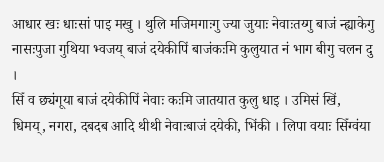आधार खः धाःसां पाइ मखु । थुलि मजिमगाःगु ज्या जुयाः नेवाःतय्गु बाजं न्ह्याकेगु नासःपुजा गुथिया भ्वजय् बाजं दयेकीपिं बाजंकःमि कुलुयात नं भाग बीगु चलन दु ।
सिँ व छ्यंगूया बाजं दयेकीपिं नेवाः कःमि जातयात कुलु धाइ । उमिसं खिं, धिमय्, नगरा, दबदब आदि थीथी नेवाःबाजं दयेकी, भिंकी । लिपा वयाः सिँग्वंया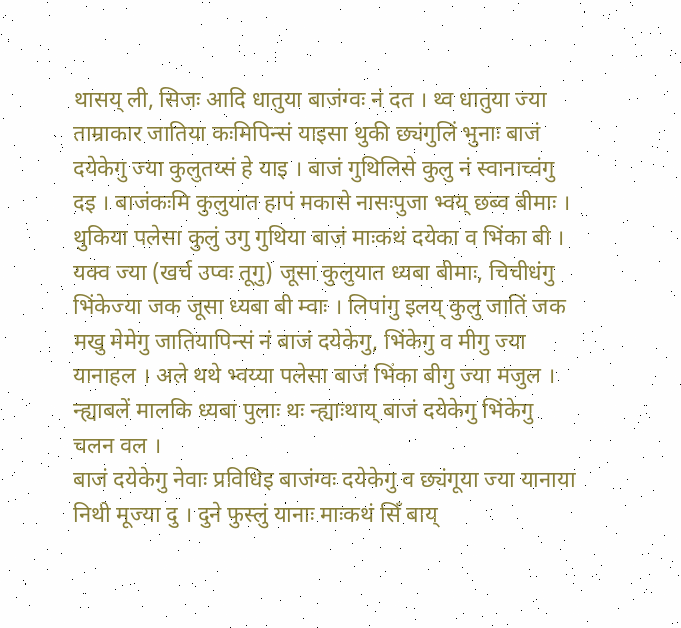थासय् ली, सिजः आदि धातुया बाजंग्वः नं दत । थ्व धातुया ज्या ताम्राकार जातिया कःमिपिन्सं याइसा थुकी छ्यंगुलिं भुनाः बाजं दयेकेगु ज्या कुलुतय्सं हे याइ । बाजं गुथिलिसे कुलु नं स्वानाच्वंगु दइ । बाजंकःमि कुलुयात हापं मकासे नासःपुजा भ्वय् छब्व बीमाः । थुकिया पलेसा कुलुं उगु गुथिया बाजं माःकथं दयेका व भिंका बी । यक्व ज्या (खर्च उप्वः तूगु) जूसा कुलुयात ध्यबा बीमाः, चिचीधंगु भिंकेज्या जक जूसा ध्यबा बी म्वाः । लिपांगु इलय् कुलु जातिं जक मखु मेमेगु जातियापिन्सं नं बाजं दयेकेगु, भिंकेगु व मीगु ज्या यानाहल । अले थथे भ्वय्या पलेसा बाजं भिंका बीगु ज्या मजुल । न्ह्याबलें मालकि ध्यबा पुलाः थः न्ह्याःथाय् बाजं दयेकेगु भिंकेगु चलन वल ।
बाजं दयेकेगु नेवाः प्रविधिइ बाजंग्वः दयेकेगु व छ्यंगूया ज्या यानाया निथी मूज्या दु । दुने फुस्लुं यानाः माःकथं सिँ बाय्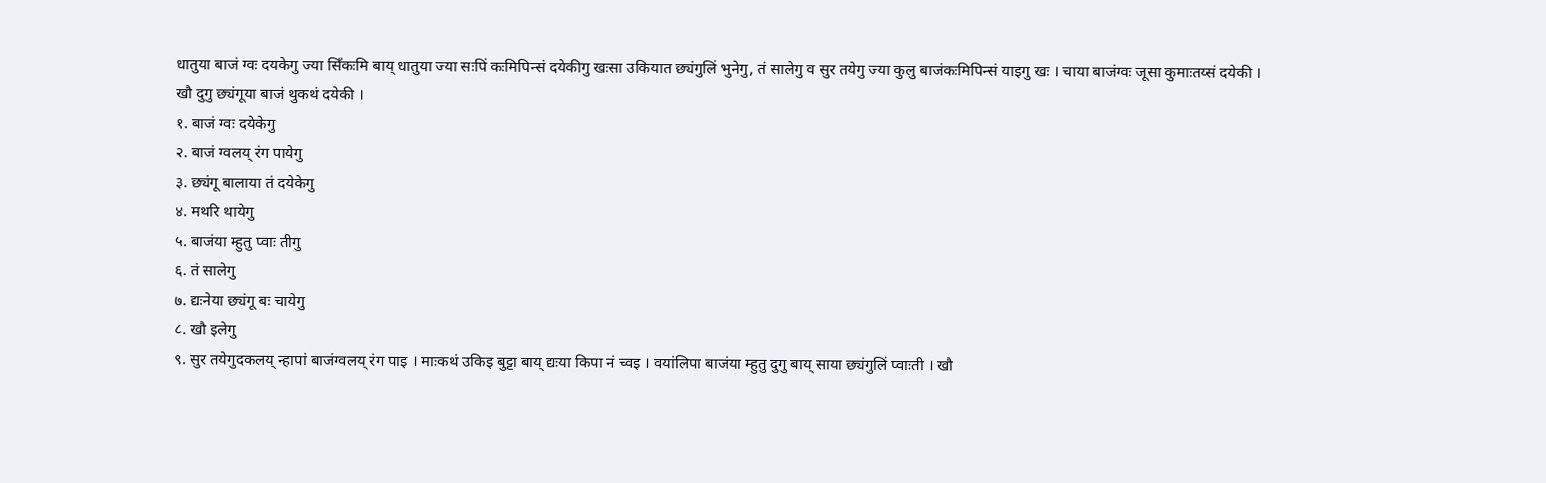धातुया बाजं ग्वः दयकेगु ज्या सिँकःमि बाय् धातुया ज्या सःपिं कःमिपिन्सं दयेकीगु खःसा उकियात छ्यंगुलिं भुनेगु, तं सालेगु व सुर तयेगु ज्या कुलु बाजंकःमिपिन्सं याइगु खः । चाया बाजंग्वः जूसा कुमाःतय्सं दयेकी ।
खौ दुगु छ्यंगूया बाजं थुकथं दयेकी ।
१. बाजं ग्वः दयेकेगु
२. बाजं ग्वलय् रंग पायेगु
३. छ्यंगू बालाया तं दयेकेगु
४. मथरि थायेगु
५. बाजंया म्हुतु प्वाः तीगु
६. तं सालेगु
७. द्यःनेया छ्यंगू बः चायेगु
८. खौ इलेगु
९. सुर तयेगुदकलय् न्हापां बाजंग्वलय् रंग पाइ । माःकथं उकिइ बुट्टा बाय् द्यःया किपा नं च्वइ । वयांलिपा बाजंया म्हुतु दुगु बाय् साया छ्यंगुलिं प्वाःती । खौ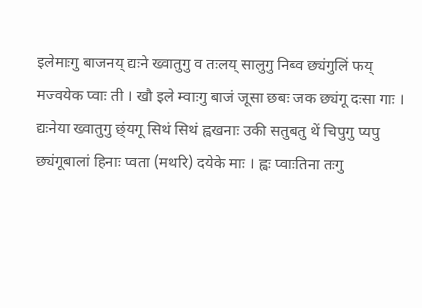इलेमाःगु बाजनय् द्यःने ख्वातुगु व तःलय् सालुगु निब्व छ्यंगुलिं फय् मज्वयेक प्वाः ती । खौ इले म्वाःगु बाजं जूसा छबः जक छ्यंगू दःसा गाः । द्यःनेया ख्वातुगु छ्ंयगू सिथं सिथं ह्वखनाः उकी सतुबतु थें चिपुगु प्यपु छ्यंगूबालां हिनाः प्वता (मथरि) दयेके माः । ह्वः प्वाःतिना तःगु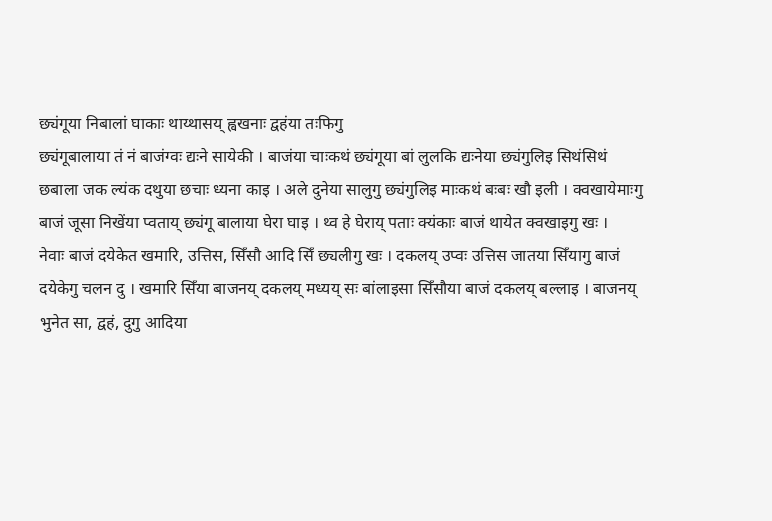छ्यंगूया निबालां घाकाः थाय्थासय् ह्वखनाः द्वहंया तःफिगु
छ्यंगूबालाया तं नं बाजंग्वः द्यःने सायेकी । बाजंया चाःकथं छ्यंगूया बां लुलकि द्यःनेया छ्यंगुलिइ सिथंसिथं छबाला जक ल्यंक दथुया छचाः ध्यना काइ । अले दुनेया सालुगु छ्यंगुलिइ माःकथं बःबः खौ इली । क्वखायेमाःगु बाजं जूसा निखेंया प्वताय् छ्यंगू बालाया घेरा घाइ । थ्व हे घेराय् पताः क्यंकाः बाजं थायेत क्वखाइगु खः ।
नेवाः बाजं दयेकेत खमारि, उत्तिस, सिँसौ आदि सिँ छ्यलीगु खः । दकलय् उप्वः उत्तिस जातया सिँयागु बाजं दयेकेगु चलन दु । खमारि सिँया बाजनय् दकलय् मध्यय् सः बांलाइसा सिँसौया बाजं दकलय् बल्लाइ । बाजनय् भुनेत सा, द्वहं, दुगु आदिया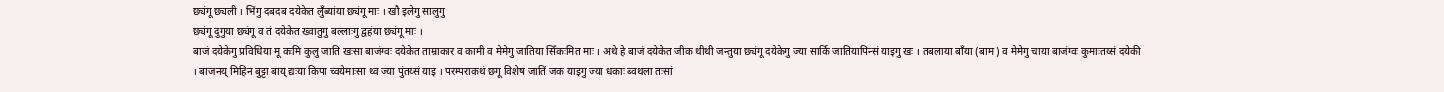छ्यंगू छ्यली । भिंगु दबदब दयेकेत लुँब्यांया छ्यंगू माः । खौ इलेगु सालुगु
छ्यंगू दुगुया छ्यंगू व तं दयेकेत ख्वातुगु बल्लाःगु द्वहंया छ्यंगू माः ।
बाजं दयेकेगु प्रविधिया मू कःमि कुलु जाति खःसा बाजंग्वः दयेकेत ताम्राकार व कामी व मेमेगु जातिया सिँकःमित माः । अथे हे बाजं दयेकेत जीक थीथी जन्तुया छ्यंगू दयेकेगु ज्या सार्कि जातियापिन्सं याइगु खः । तबलाया बाँया (बाम) व मेमेगु चाया बाजंग्वः कुमाःतय्सं दयेकी । बाजनय् मिहिन बुट्टा बाय् द्यःया किपा च्वयेमाःसा थ्व ज्या पुंतय्सं याइ । परम्पराकथं छगू विशेष जातिं जक याइगु ज्या धकाः ब्वथला तःसां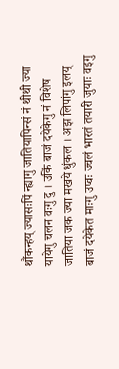थौंकन्हय् ज्यासःपिं न्ह्यागु जातियापिन्सं नं थीथी ज्या यायेगु चलन वःगु दु । उकिं बाजं दयेकेगु नं विशेष जातिया जक ज्या मखये धुंकल । अझ लिपांगु इलय् बाजं दयेकेत माःगु उप्वः ज्वलं भारतं तयारी जुयाः वइगु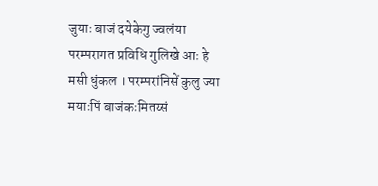जुयाः बाजं दयेकेगु ज्वलंया परम्परागत प्रविधि गुलिखे आः हे मसी धुंकल । परम्परांनिसें कुलु ज्या मयाःपिं बाजंकःमितय्सं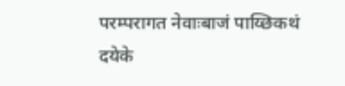परम्परागत नेवाःबाजं पाय्छिकथं दयेके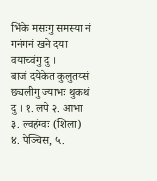भिंके मसःगु समस्या नं गनंगनं खने दया वयाच्वंगु दु ।
बाजं दयेकेत कुलुतय्सं छ्यलीगु ज्याभः थुकथं दु । १. लपे २. आभा ३. ल्वहंग्वः (शिला) ४. पेञ्चिस, ५.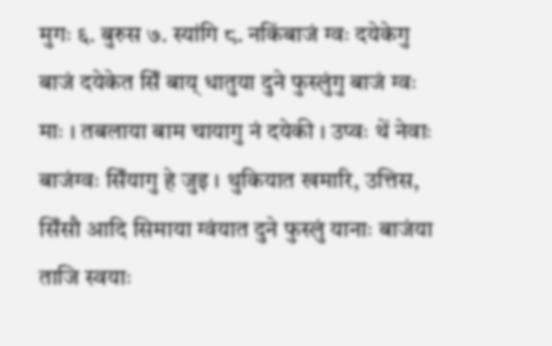मुगः ६. बुरुस ७. स्यांगि ८. नकिंबाजं ग्वः दयेकेगु
बाजं दयेकेत सिँ बाय् धातुया दुने फुस्लुंगु बाजं ग्वः माः । तबलाया बाम चायागु नं दयेकी । उप्वः थें नेवाः बाजंग्वः सिँयागु हे जुइ । थुकियात खमारि, उत्तिस, सिँसौ आदि सिमाया ग्वंयात दुने फुस्लुं यानाः बाजंया ताजि स्वयाः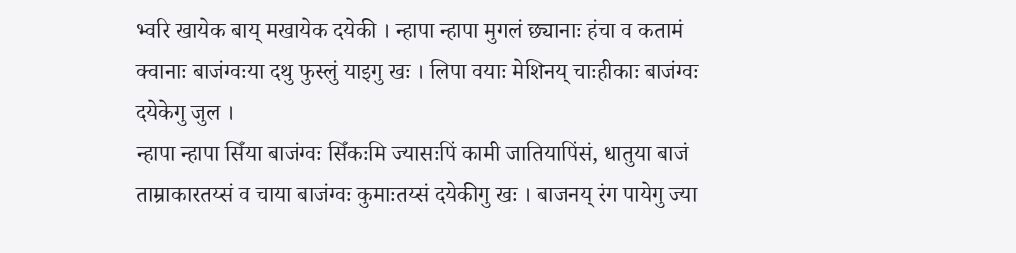भ्वरि खायेक बाय् मखायेक दयेकी । न्हापा न्हापा मुगलं छ्यानाः हंचा व कतामं क्वानाः बाजंग्वःया दथु फुस्लुं याइगु खः । लिपा वयाः मेशिनय् चाःहीकाः बाजंग्वः दयेकेगु जुल ।
न्हापा न्हापा सिँया बाजंग्वः सिँकःमि ज्यासःपिं कामी जातियापिंसं, धातुया बाजं ताम्राकारतय्सं व चाया बाजंग्वः कुमाःतय्सं दयेकीगु खः । बाजनय् रंग पायेगु ज्या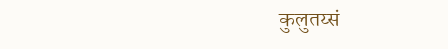कुलुतय्सं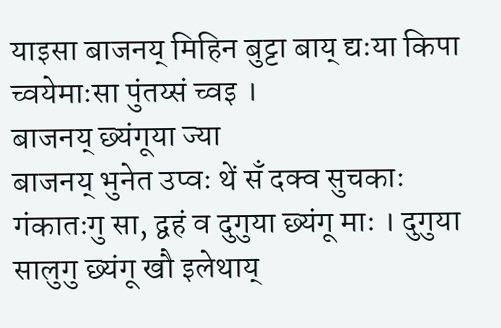याइसा बाजनय् मिहिन बुट्टा बाय् द्यःया किपा च्वयेमाःसा पुंतय्सं च्वइ ।
बाजनय् छ्यंगूया ज्या
बाजनय् भुनेत उप्वः थें सँ दक्व सुचकाः गंकातःगु सा, द्वहं व दुगुया छ्यंगू माः । दुगुया सालुगु छ्यंगू खौ इलेथाय्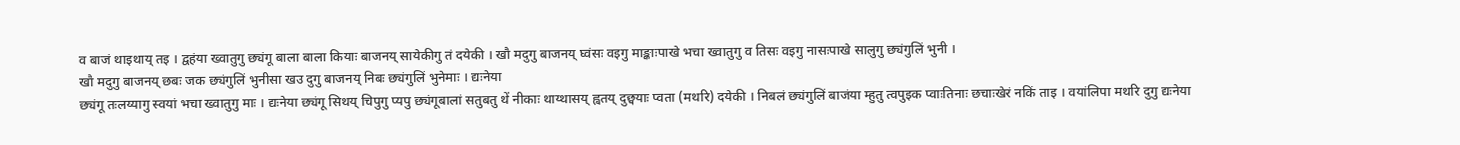व बाजं थाइथाय् तइ । द्वहंया ख्वातुगु छ्यंगू बाला बाला कियाः बाजनय् सायेकीगु तं दयेकी । खौ मदुगु बाजनय् घ्वंसः वइगु माङ्काःपाखे भचा ख्वातुगु व तिसः वइगु नासःपाखे सालुगु छ्यंगुलिं भुनी ।
खौ मदुगु बाजनय् छबः जक छ्यंगुलिं भुनीसा खउ दुगु बाजनय् निबः छ्यंगुलिं भुनेमाः । द्यःनेया
छ्यंगू तःलय्यागु स्वयां भचा ख्वातुगु माः । द्यःनेया छ्यंगू सिथय् चिपुगु प्यपु छ्यंगूबालां सतुबतु थें नीकाः थाय्थासय् ह्वतय् दुछ्वयाः प्वता (मथरि) दयेकी । निबलं छ्यंगुलिं बाजंया म्हुतु त्वपुइक प्वाःतिनाः छचाःखेरं नकिं ताइ । वयांलिपा मथरि दुगु द्यःनेया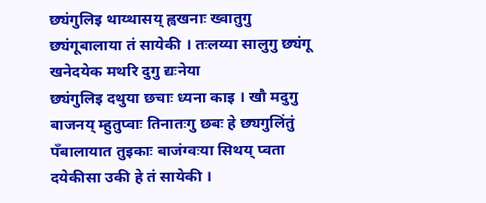छ्यंगुलिइ थाय्थासय् ह्वखनाः ख्वातुगु छ्यंगूबालाया तं सायेकी । तःलय्या सालुगु छ्यंगू खनेदयेक मथरि दुगु द्यःनेया
छ्यंगुलिइ दथुया छचाः ध्यना काइ । खौ मदुगु बाजनय् म्हुतुप्वाः तिनातःगु छबः हे छ्यगुलिंतुं पँबालायात तुइकाः बाजंग्वःया सिथय् प्वता दयेकीसा उकी हे तं सायेकी ।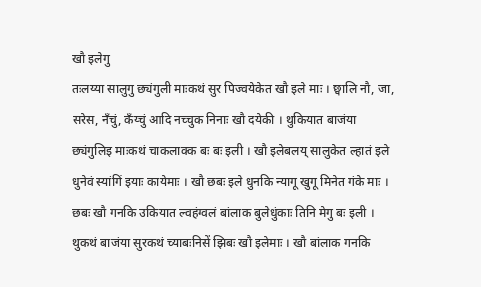खौ इलेगु
तःलय्या सालुगु छ्यंगुली माःकथं सुर पिज्वयेकेत खौ इले माः । छ्वालि नौ, जा, सरेस, नँचुं, कँय्चुं आदि नच्चुक निनाः खौ दयेकी । थुकियात बाजंया
छ्यंगुलिइ माःकथं चाकलाक्क बः बः इली । खौ इलेबलय् सालुकेत ल्हातं इले धुनेवं स्यांगिं इयाः कायेमाः । खौ छबः इले धुनकि न्यागू खुगू मिनेत गंके माः । छबः खौ गनकि उकियात ल्वहंग्वलं बांलाक बुलेधुंकाः तिनि मेगु बः इली । थुकथं बाजंया सुरकथं च्याबःनिसें झिबः खौ इलेमाः । खौ बांलाक गनकि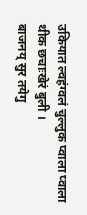उकियात ल्वहंग्वलं चुल्लुक प्वाला प्वाला थीक छचाःखेरं बुली ।
बाजनय् सुर तयेगु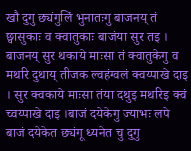खौ दुगु छ्यंगुलिं भुनातःगु बाजनय् तं छ्वासुकाः व क्वातुकाः बाजंया सुर तइ । बाजनय् सुर थकाये माःसा तं क्वातुकेगु व मथरि दुथाय् तीजक ल्वहंग्वलं क्वय्पाखे दाइ । सुर क्वकाये माःसा तंया दथुइ मथरिइ क्वं च्वय्पाखे दाइ ।बाजं दयेकेगु ज्याभः लपे
बाजं दयेकेत छ्यंगू ध्यनेत चु दुगु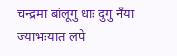चन्द्रमा बांलूगु धाः दुगु नँया ज्याभःयात लपे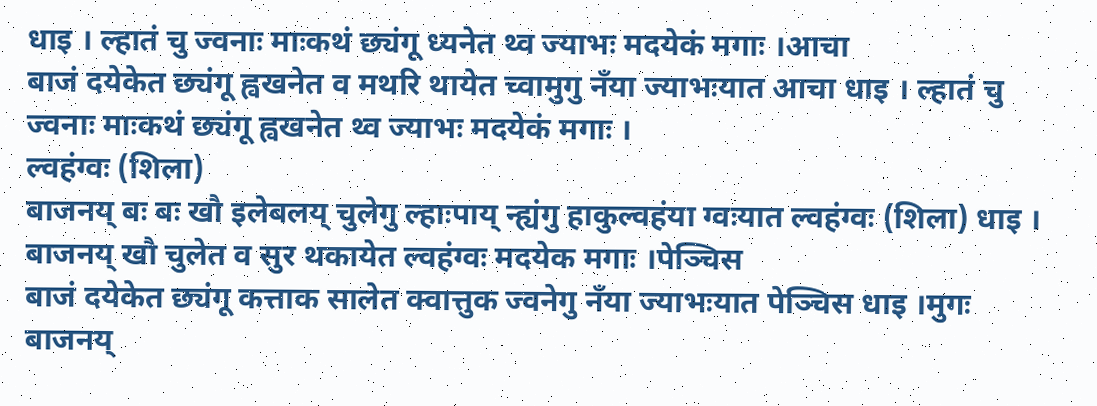धाइ । ल्हातं चु ज्वनाः माःकथं छ्यंगू ध्यनेत थ्व ज्याभः मदयेकं मगाः ।आचा
बाजं दयेकेत छ्यंगू ह्वखनेत व मथरि थायेत च्वामुगु नँया ज्याभःयात आचा धाइ । ल्हातं चु ज्वनाः माःकथं छ्यंगू ह्वखनेत थ्व ज्याभः मदयेकं मगाः ।
ल्वहंग्वः (शिला)
बाजनय् बः बः खौ इलेबलय् चुलेगु ल्हाःपाय् न्ह्यंगु हाकुल्वहंया ग्वःयात ल्वहंग्वः (शिला) धाइ । बाजनय् खौ चुलेत व सुर थकायेत ल्वहंग्वः मदयेक मगाः ।पेञ्चिस
बाजं दयेकेत छ्यंगू कत्ताक सालेत क्वात्तुक ज्वनेगु नँया ज्याभःयात पेञ्चिस धाइ ।मुगः
बाजनय्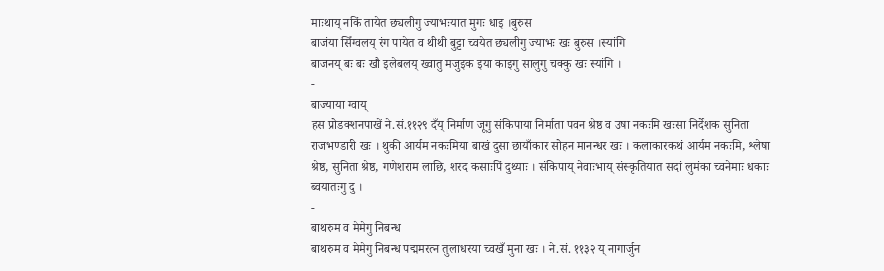माःथाय् नकिं तायेत छ्यलीगु ज्याभःयात मुगः धाइ ।बुरुस
बाजंया सिँग्वलय् रंग पायेत व थीथी बुट्टा च्वयेत छ्यलीगु ज्याभः खः बुरुस ।स्यांगि
बाजनय् बः बः खौ इलेबलय् ख्वातु मजुइक इया काइगु सालुगु चक्कु खः स्यांगि ।
-
बाज्याया ग्वाय्
हस प्रोडक्शनपाखें ने.सं.११२९ दँय् निर्माण जूगु संकिपाया निर्माता पवन श्रेष्ठ व उषा नकःमि खःसा निर्देशक सुनिता राजभण्डारी खः । थुकी आर्यम नकःमिया बाखं दुसा छायाँकार सोहन मानन्धर खः । कलाकारकथं आर्यम नकःमि, श्लेषा श्रेष्ठ, सुनिता श्रेष्ठ, गणेशराम लाछि, शरद कसाःपिं दुथ्याः । संकिपाय् नेवाःभाय् संस्कृतियात सदां लुमंका च्वनेमाः धकाः ब्वयातःगु दु ।
-
बाथरुम व मेमेगु निबन्ध
बाथरुम व मेमेगु निबन्ध पद्ममरत्न तुलाधरया च्वखँ मुना खः । ने.सं. ११३२ य् नागार्जुन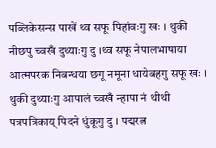पब्लिकेसन्स पाखें थ्व सफू पिहांवःगु खः । थुकी नीछपु च्वखँ दुथ्याःगु दु ।थ्व सफू नेपालभाषाया आत्मपरक निबन्धया छगू नमूना धायेबहगु सफू खः । थुकी दुथ्याःगु आपालं च्वखँ न्हापा नं थीथी पत्रपत्रिकाय् पिदने धुंकूगु दु । पद्मरत्न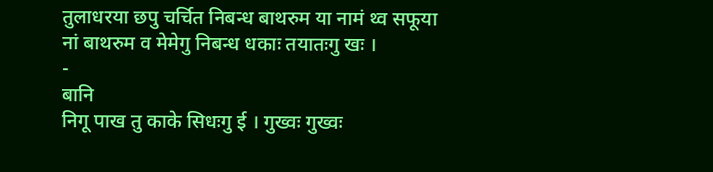तुलाधरया छपु चर्चित निबन्ध बाथरुम या नामं थ्व सफूया नां बाथरुम व मेमेगु निबन्ध धकाः तयातःगु खः ।
-
बानि
निगू पाख तु काके सिधःगु ई । गुख्वः गुख्वः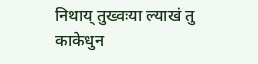निथाय् तुख्वःया ल्याखं तु काकेधुन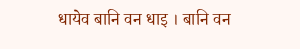धायेव बानि वन धाइ । बानि वन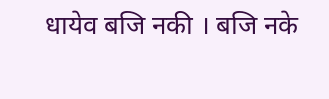धायेव बजि नकी । बजि नके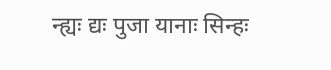न्ह्यः द्यः पुजा यानाः सिन्हः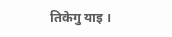तिकेगु याइ ।